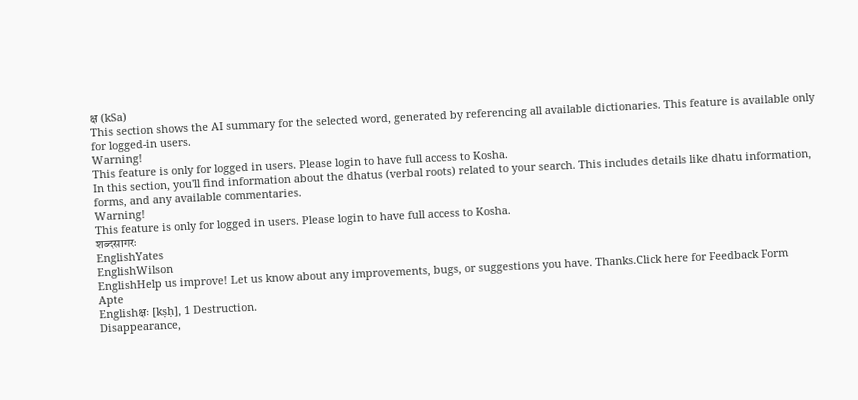क्ष (kSa)
This section shows the AI summary for the selected word, generated by referencing all available dictionaries. This feature is available only for logged-in users.
Warning!
This feature is only for logged in users. Please login to have full access to Kosha.
In this section, you'll find information about the dhatus (verbal roots) related to your search. This includes details like dhatu information, forms, and any available commentaries.
Warning!
This feature is only for logged in users. Please login to have full access to Kosha.
शब्दसागरः
EnglishYates
EnglishWilson
EnglishHelp us improve! Let us know about any improvements, bugs, or suggestions you have. Thanks.Click here for Feedback Form
Apte
Englishक्षः [kṣḥ], 1 Destruction.
Disappearance,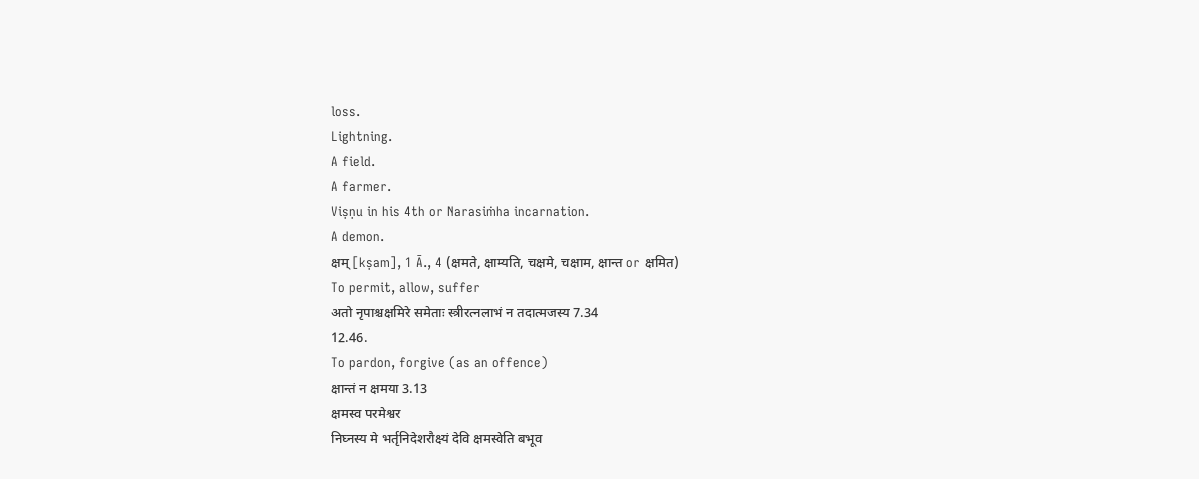loss.
Lightning.
A field.
A farmer.
Viṣṇu in his 4th or Narasiṁha incarnation.
A demon.
क्षम् [kṣam], 1 Ā., 4 (क्षमते, क्षाम्यति, चक्षमे, चक्षाम, क्षान्त or क्षमित)
To permit, allow, suffer
अतो नृपाश्चक्षमिरे समेताः स्त्रीरत्नलाभं न तदात्मजस्य 7.34
12.46.
To pardon, forgive (as an offence)
क्षान्तं न क्षमया 3.13
क्षमस्व परमेश्वर
निघ्नस्य मे भर्तृनिदेशरौक्ष्यं देवि क्षमस्वेति बभूव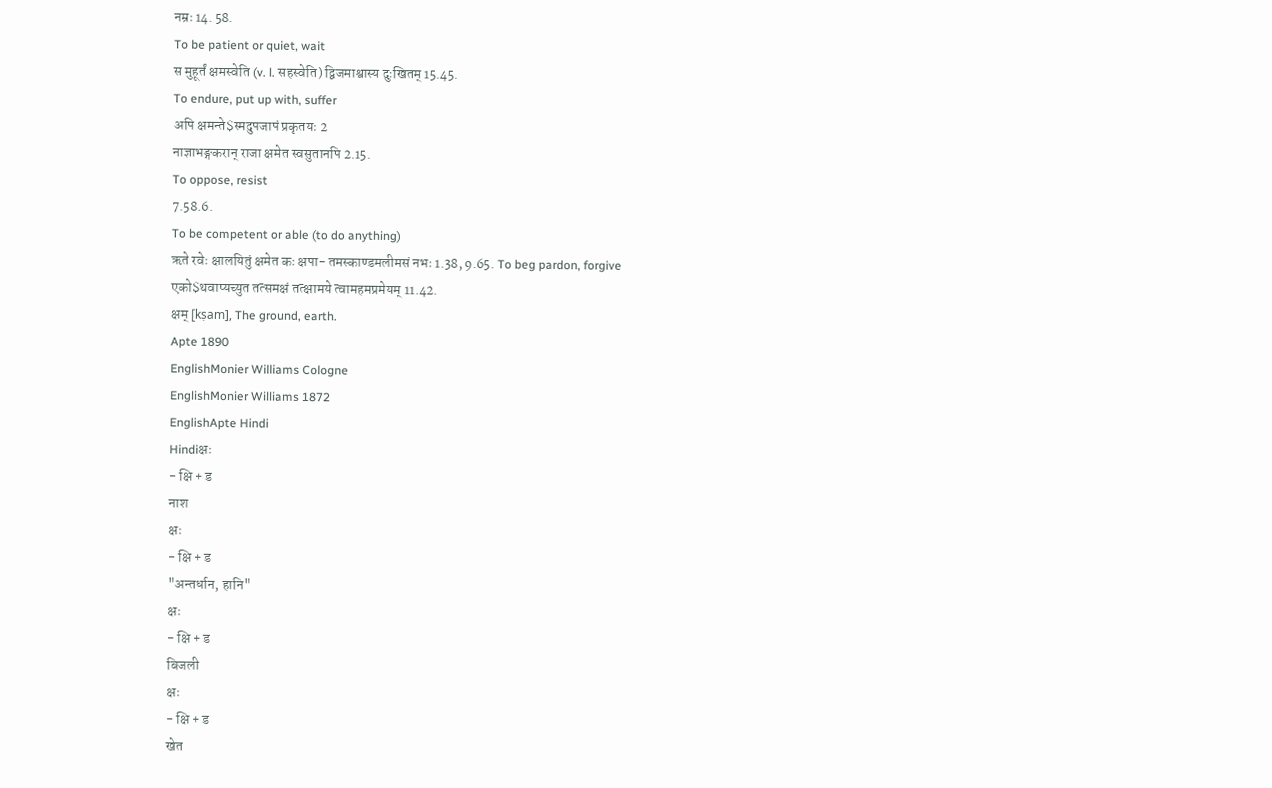नम्रः 14. 58.
To be patient or quiet, wait
स मुहूर्तं क्षमस्वेति (v. l. सहस्वेति) द्विजमाश्वास्य दुःखितम् 15.45.
To endure, put up with, suffer
अपि क्षमन्ते$स्मदुपजापं प्रकृतयः 2
नाज्ञाभङ्गकरान् राजा क्षमेत स्वसुतानपि 2.15.
To oppose, resist
7.58.6.
To be competent or able (to do anything)
ऋते रवेः क्षालयितुं क्षमेत कः क्षपा- तमस्काण्डमलीमसं नभः 1.38, 9.65. To beg pardon, forgive
एको$थवाप्यच्युत तत्समक्षं तत्क्षामये त्वामहमप्रमेयम् 11.42.
क्षम् [kṣam], The ground, earth.
Apte 1890
EnglishMonier Williams Cologne
EnglishMonier Williams 1872
EnglishApte Hindi
Hindiक्षः
- क्षि + ड
नाश
क्षः
- क्षि + ड
"अन्तर्धान, हानि"
क्षः
- क्षि + ड
बिजली
क्षः
- क्षि + ड
खेत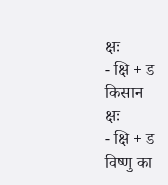क्षः
- क्षि + ड
किसान
क्षः
- क्षि + ड
विष्णु का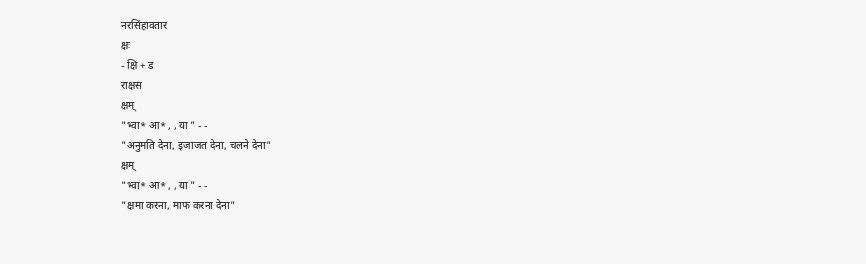नरसिंहावतार
क्षः
- क्षि + ड
राक्षस
क्षम्
"भ्वा* आ* , , या " - -
"अनुमति देना, इजाजत देना, चलने देना"
क्षम्
"भ्वा* आ* , , या " - -
"क्षमा करना, माफ करना देना"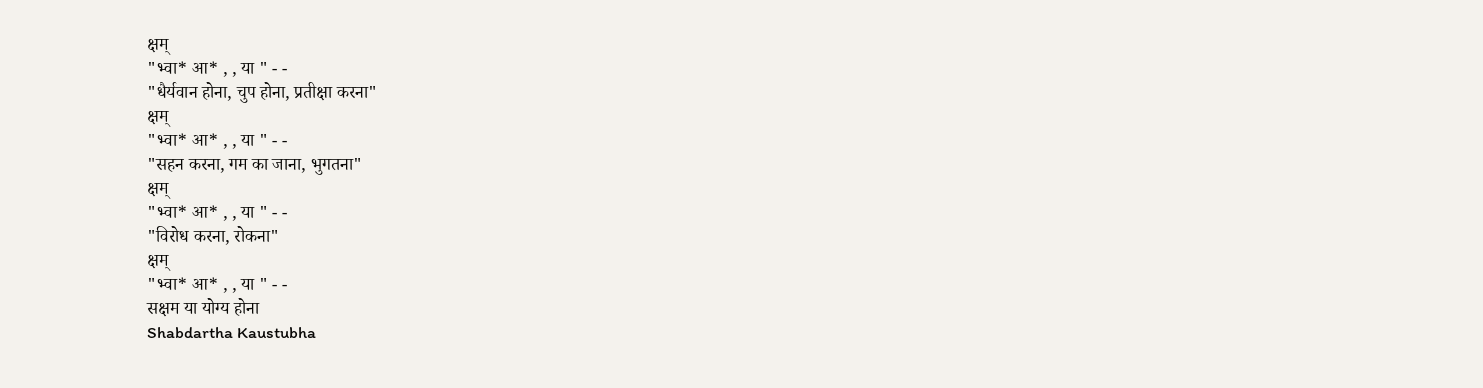क्षम्
"भ्वा* आ* , , या " - -
"धैर्यवान होना, चुप होना, प्रतीक्षा करना"
क्षम्
"भ्वा* आ* , , या " - -
"सहन करना, गम का जाना, भुगतना"
क्षम्
"भ्वा* आ* , , या " - -
"विरोध करना, रोकना"
क्षम्
"भ्वा* आ* , , या " - -
सक्षम या योग्य होना
Shabdartha Kaustubha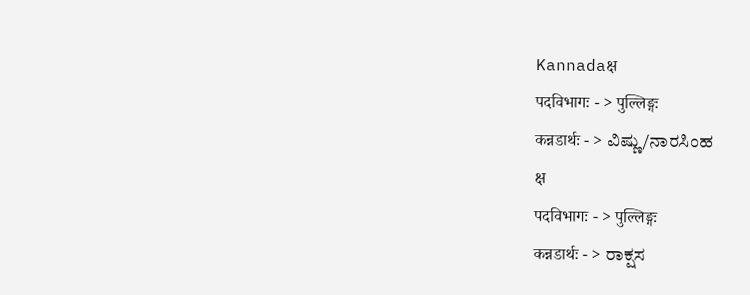Kannadaक्ष
पदविभागः - > पुल्लिङ्गः
कन्नडार्थः - > ವಿಷ್ಣು /ನಾರಸಿಂಹ
क्ष
पदविभागः - > पुल्लिङ्गः
कन्नडार्थः - > ರಾಕ್ಷಸ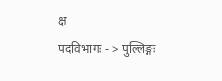क्ष
पदविभागः - > पुल्लिङ्गः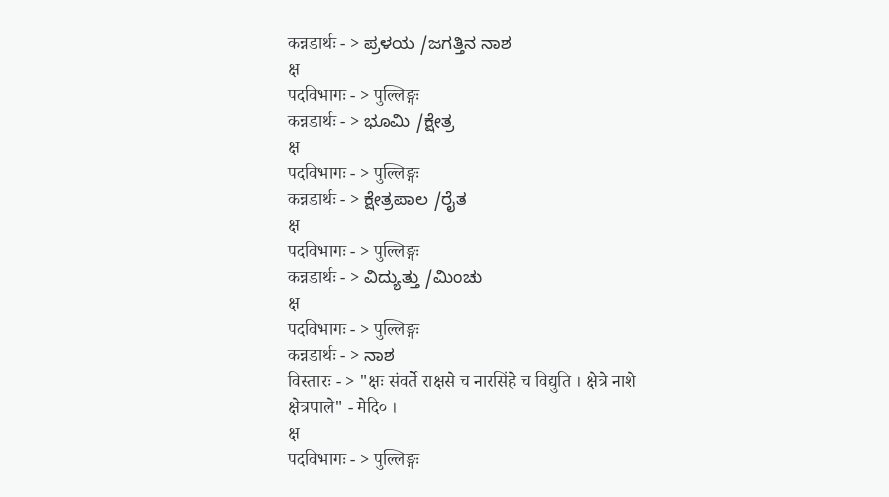कन्नडार्थः - > ಪ್ರಳಯ /ಜಗತ್ತಿನ ನಾಶ
क्ष
पदविभागः - > पुल्लिङ्गः
कन्नडार्थः - > ಭೂಮಿ /ಕ್ಷೇತ್ರ
क्ष
पदविभागः - > पुल्लिङ्गः
कन्नडार्थः - > ಕ್ಷೇತ್ರಪಾಲ /ರೈತ
क्ष
पदविभागः - > पुल्लिङ्गः
कन्नडार्थः - > ವಿದ್ಯುತ್ತು /ಮಿಂಚು
क्ष
पदविभागः - > पुल्लिङ्गः
कन्नडार्थः - > ನಾಶ
विस्तारः - > "क्षः संवर्ते राक्षसे च नारसिंहे च विद्युति । क्षेत्रे नाशे क्षेत्रपाले" - मेदि० ।
क्ष
पदविभागः - > पुल्लिङ्गः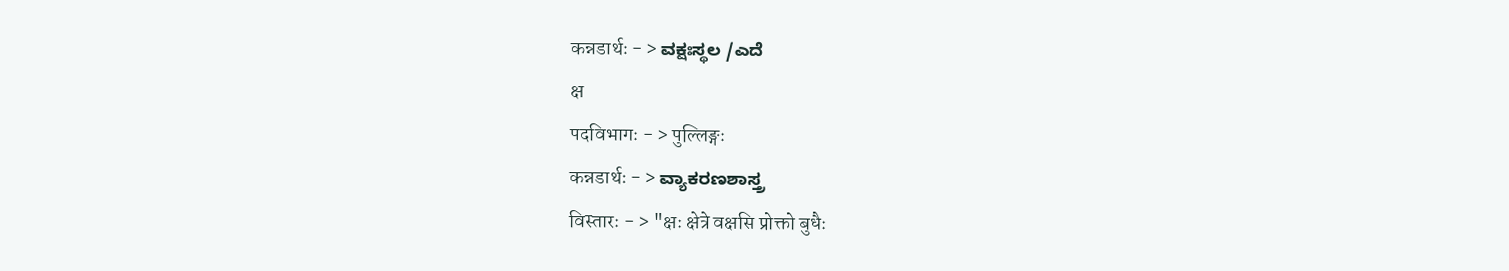कन्नडार्थः - > ವಕ್ಷಃಸ್ಥಲ /ಎದೆ
क्ष
पदविभागः - > पुल्लिङ्गः
कन्नडार्थः - > ವ್ಯಾಕರಣಶಾಸ್ತ್ರ
विस्तारः - > "क्षः क्षेत्रे वक्षसि प्रोक्तो बुधैः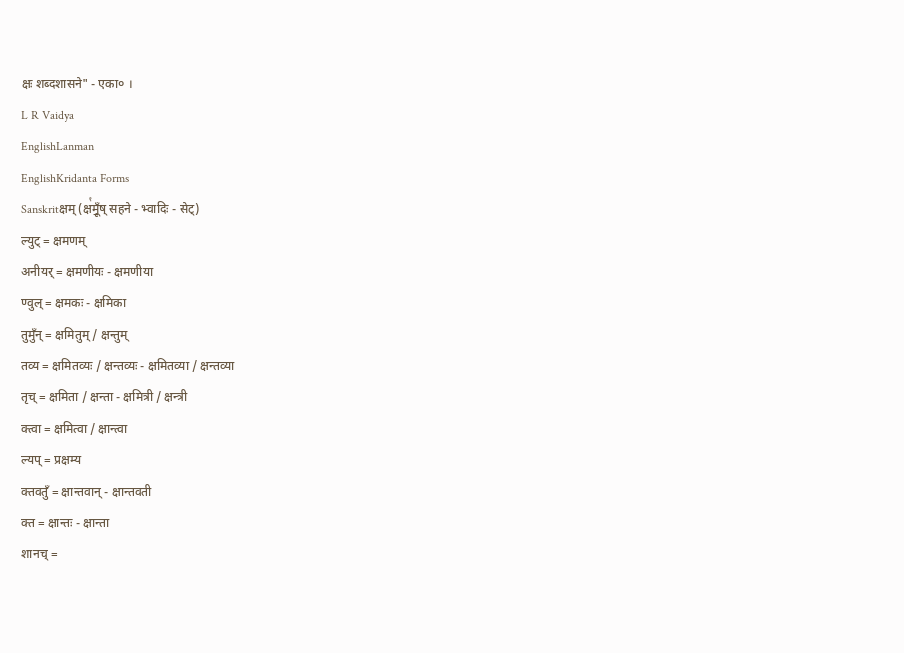क्षः शब्दशासने" - एका० ।
L R Vaidya
EnglishLanman
EnglishKridanta Forms
Sanskritक्षम् (क्ष꣡मूँ॒ष् सहने - भ्वादिः - सेट्)
ल्युट् = क्षमणम्
अनीयर् = क्षमणीयः - क्षमणीया
ण्वुल् = क्षमकः - क्षमिका
तुमुँन् = क्षमितुम् / क्षन्तुम्
तव्य = क्षमितव्यः / क्षन्तव्यः - क्षमितव्या / क्षन्तव्या
तृच् = क्षमिता / क्षन्ता - क्षमित्री / क्षन्त्री
क्त्वा = क्षमित्वा / क्षान्त्वा
ल्यप् = प्रक्षम्य
क्तवतुँ = क्षान्तवान् - क्षान्तवती
क्त = क्षान्तः - क्षान्ता
शानच् =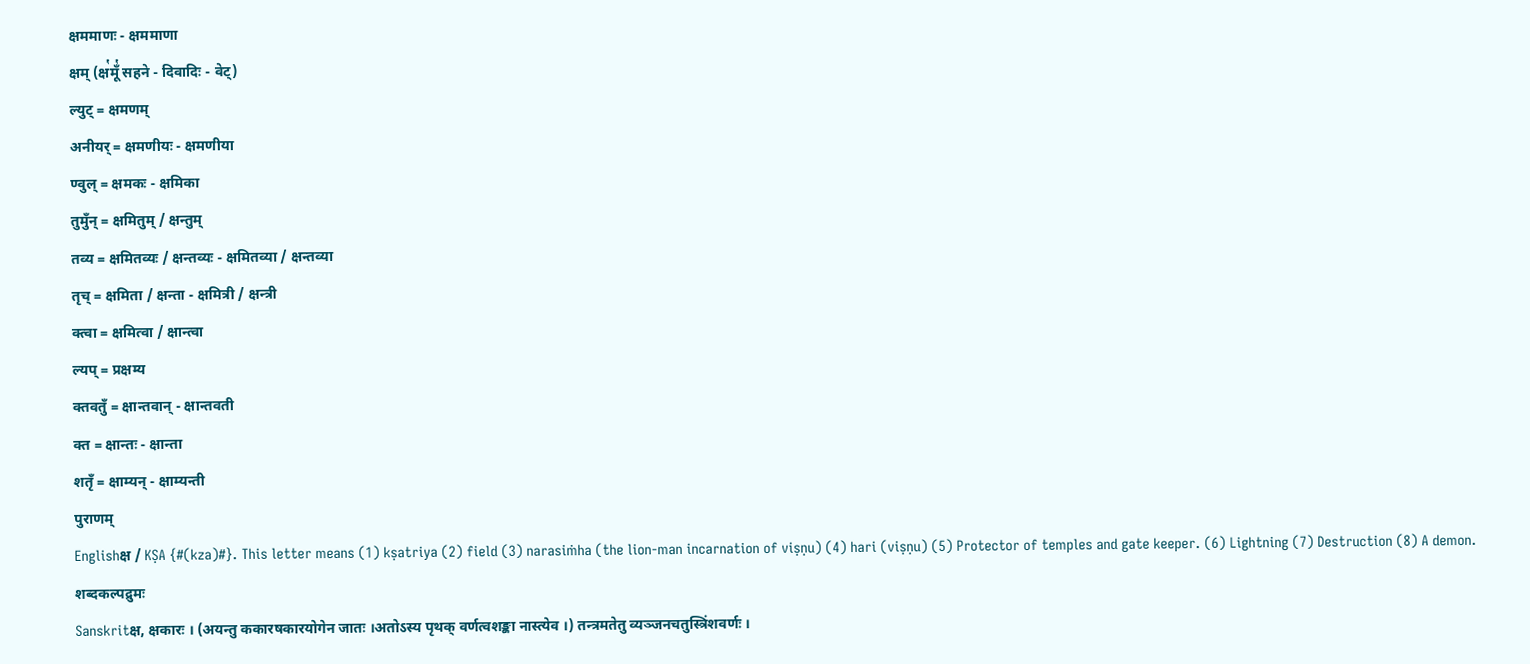क्षममाणः - क्षममाणा
क्षम् (क्ष꣡मूँ꣡ सहने - दिवादिः - वेट्)
ल्युट् = क्षमणम्
अनीयर् = क्षमणीयः - क्षमणीया
ण्वुल् = क्षमकः - क्षमिका
तुमुँन् = क्षमितुम् / क्षन्तुम्
तव्य = क्षमितव्यः / क्षन्तव्यः - क्षमितव्या / क्षन्तव्या
तृच् = क्षमिता / क्षन्ता - क्षमित्री / क्षन्त्री
क्त्वा = क्षमित्वा / क्षान्त्वा
ल्यप् = प्रक्षम्य
क्तवतुँ = क्षान्तवान् - क्षान्तवती
क्त = क्षान्तः - क्षान्ता
शतृँ = क्षाम्यन् - क्षाम्यन्ती
पुराणम्
Englishक्ष / KṢA {#(kza)#}. This letter means (1) kṣatriya (2) field (3) narasiṁha (the lion-man incarnation of viṣṇu) (4) hari (viṣṇu) (5) Protector of temples and gate keeper. (6) Lightning (7) Destruction (8) A demon.
शब्दकल्पद्रुमः
Sanskritक्ष, क्षकारः । (अयन्तु ककारषकारयोगेन जातः ।अतोऽस्य पृथक् वर्णत्वशङ्का नास्त्येव ।) तन्त्रमतेतु व्यञ्जनचतुस्त्रिंशवर्णः ।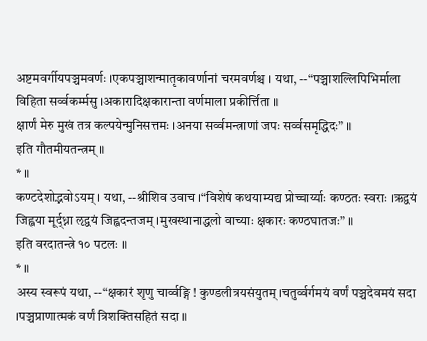अष्टमवर्गीयपञ्चमवर्णः ।एकपञ्चाशन्मातृकावर्णानां चरमवर्णश्च । यथा, --“पञ्चाशल्लिपिभिर्माला विहिता सर्व्वकर्म्मसु ।अकारादिक्षकारान्ता वर्णमाला प्रकीर्त्तिता ॥
क्षार्णं मेरु मुखं तत्र कल्पयेन्मुनिसत्तमः ।अनया सर्व्वमन्त्राणां जपः सर्व्वसमृद्धिदः” ॥
इति गौतमीयतन्त्रम् ॥
* ॥
कण्टदेशोद्भवोऽयम् । यथा, --श्रीशिव उवाच ।“विशेषं कथयाम्यद्य प्रोच्चार्य्याः कण्ठतः स्वराः ।ऋद्वयं जिह्वया मूर्द्ध्ना ऌद्वयं जिह्वदन्तजम् ।मुखस्थानाद्धलो वाच्याः क्षकारः कण्ठघातजः” ॥
इति वरदातन्त्रे १० पटलः ॥
* ॥
अस्य स्वरूपं यथा, --“क्षकारं शृणु चार्व्वङ्गि ! कुण्डलीत्रयसंयुतम् ।चतुर्व्वर्गमयं वर्णं पञ्चदेवमयं सदा ।पञ्चप्राणात्मकं वर्णं त्रिशक्तिसहितं सदा ॥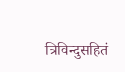त्रिविन्दुसहितं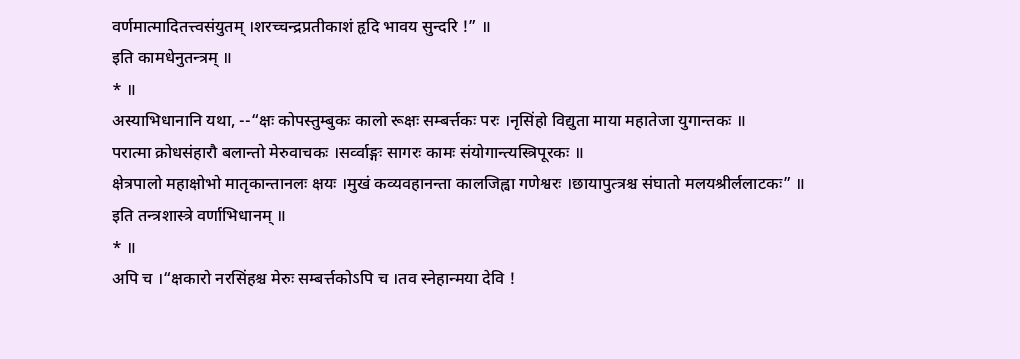वर्णमात्मादितत्त्वसंयुतम् ।शरच्चन्द्रप्रतीकाशं हृदि भावय सुन्दरि !” ॥
इति कामधेनुतन्त्रम् ॥
* ॥
अस्याभिधानानि यथा, --“क्षः कोपस्तुम्बुकः कालो रूक्षः सम्बर्त्तकः परः ।नृसिंहो विद्युता माया महातेजा युगान्तकः ॥
परात्मा क्रोधसंहारौ बलान्तो मेरुवाचकः ।सर्व्वाङ्गः सागरः कामः संयोगान्त्यस्त्रिपूरकः ॥
क्षेत्रपालो महाक्षोभो मातृकान्तानलः क्षयः ।मुखं कव्यवहानन्ता कालजिह्वा गणेश्वरः ।छायापुत्त्रश्च संघातो मलयश्रीर्ललाटकः” ॥
इति तन्त्रशास्त्रे वर्णाभिधानम् ॥
* ॥
अपि च ।“क्षकारो नरसिंहश्च मेरुः सम्बर्त्तकोऽपि च ।तव स्नेहान्मया देवि !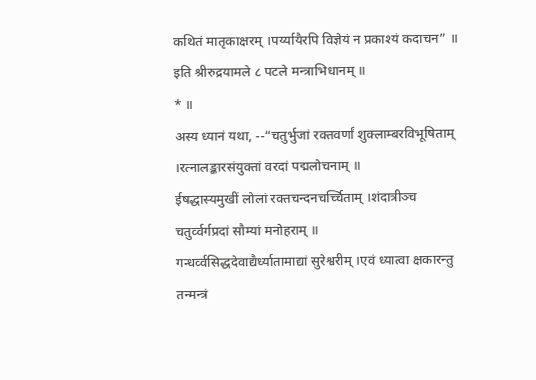कथितं मातृकाक्षरम् ।पर्य्यायैरपि विज्ञेयं न प्रकाश्यं कदाचन” ॥
इति श्रीरुद्रयामले ८ पटले मन्त्राभिधानम् ॥
* ॥
अस्य ध्यानं यथा, --“चतुर्भुजां रक्तवर्णां शुक्लाम्बरविभूषिताम् ।रत्नालङ्कारसंयुक्तां वरदां पद्मलोचनाम् ॥
ईषद्धास्यमुखीं लोलां रक्तचन्दनचर्च्चिताम् ।शंदात्रीञ्च चतुर्व्वर्गप्रदां सौम्यां मनोहराम् ॥
गन्धर्व्वसिद्धदेवाद्यैर्ध्यातामाद्यां सुरेश्वरीम् ।एवं ध्यात्वा क्षकारन्तु तन्मन्त्रं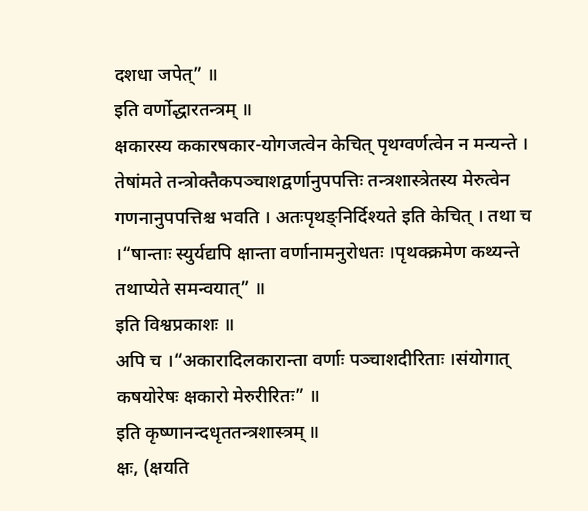दशधा जपेत्” ॥
इति वर्णोद्धारतन्त्रम् ॥
क्षकारस्य ककारषकार-योगजत्वेन केचित् पृथग्वर्णत्वेन न मन्यन्ते । तेषांमते तन्त्रोक्तैकपञ्चाशद्वर्णानुपपत्तिः तन्त्रशास्त्रेतस्य मेरुत्वेन गणनानुपपत्तिश्च भवति । अतःपृथङ्निर्दिश्यते इति केचित् । तथा च ।“षान्ताः स्युर्यद्यपि क्षान्ता वर्णानामनुरोधतः ।पृथक्क्रमेण कथ्यन्ते तथाप्येते समन्वयात्” ॥
इति विश्वप्रकाशः ॥
अपि च ।“अकारादिलकारान्ता वर्णाः पञ्चाशदीरिताः ।संयोगात् कषयोरेषः क्षकारो मेरुरीरितः” ॥
इति कृष्णानन्दधृततन्त्रशास्त्रम् ॥
क्षः, (क्षयति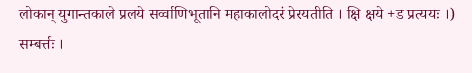लोकान् युगान्तकाले प्रलये सर्व्वाणिभूतानि महाकालोदरं प्रेरयतीति । क्षि क्षये +ड प्रत्ययः ।) सम्बर्त्तः ।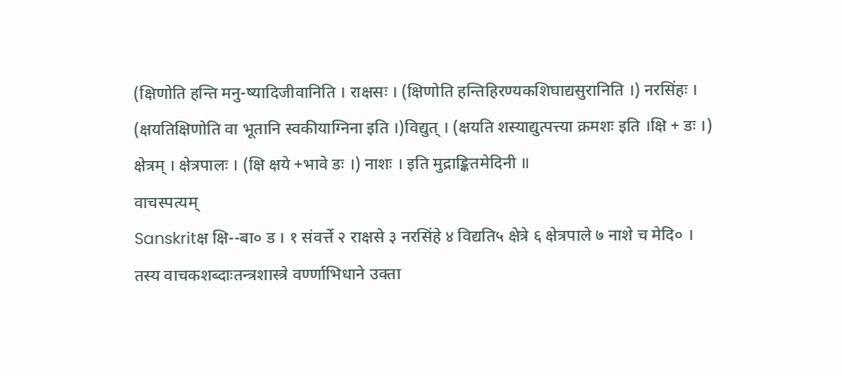(क्षिणोति हन्ति मनु-ष्यादिजीवानिति । राक्षसः । (क्षिणोति हन्तिहिरण्यकशिघाद्यसुरानिति ।) नरसिंहः । (क्षयतिक्षिणोति वा भूतानि स्वकीयाग्निना इति ।)विद्युत् । (क्षयति शस्याद्युत्पत्त्या क्रमशः इति ।क्षि + डः ।) क्षेत्रम् । क्षेत्रपालः । (क्षि क्षये +भावे डः ।) नाशः । इति मुद्राङ्कितमेदिनी ॥
वाचस्पत्यम्
Sanskritक्ष क्षि--बा० ड । १ संवर्त्ते २ राक्षसे ३ नरसिंहे ४ विद्यति५ क्षेत्रे ६ क्षेत्रपाले ७ नाशे च मेदि० । तस्य वाचकशब्दाःतन्त्रशास्त्रे वर्ण्णाभिधाने उक्ता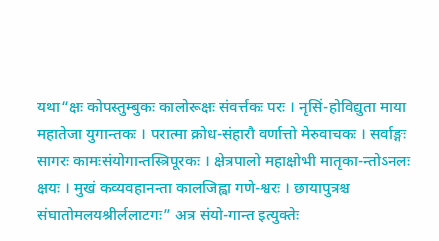यथा“क्षः कोपस्तुम्बुकः कालोरूक्षः संवर्त्तकः परः । नृसिं-होविद्युता माया महातेजा युगान्तकः । परात्मा क्रोध-संहारौ वर्णात्तो मेरुवाचकः । सर्वाङ्गः सागरः कामःसंयोगान्तस्त्रिपूरकः । क्षेत्रपालो महाक्षोभी मातृका-न्तोऽनलः क्षयः । मुखं कव्यवहानन्ता कालजिह्वा गणे-श्वरः । छायापुत्रश्च संघातोमलयश्रीर्ललाटगः” अत्र संयो-गान्त इत्युक्तेः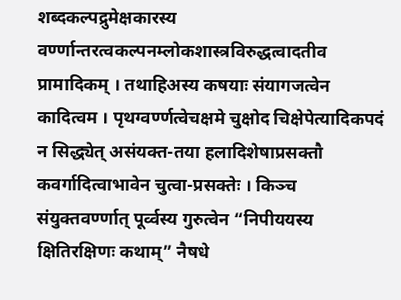शब्दकल्पद्रुमेक्षकारस्य वर्ण्णान्तरत्वकल्पनम्लोकशास्त्रविरुद्धत्वादतीव प्रामादिकम् । तथाहिअस्य कषयाः संयागजत्वेन कादित्वम । पृथग्वर्ण्णत्वेचक्षमे चुक्षोद चिक्षेपेत्यादिकपदं न सिद्ध्येत् असंयक्त-तया हलादिशेषाप्रसक्तौ कवर्गादित्वाभावेन चुत्वा-प्रसक्तेः । किञ्च संयुक्तवर्ण्णात् पूर्व्वस्य गुरुत्वेन “निपीययस्य क्षितिरक्षिणः कथाम्” नैषधे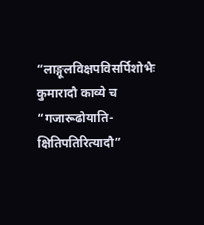“लाङ्गूलविक्षपविसर्पिशोभैः कुमारादौ काव्ये च “गजारूढोयाति-क्षितिपतिरित्यादौ”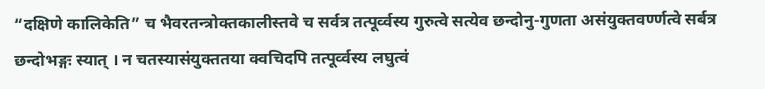“दक्षिणे कालिकेति” च भैवरतन्त्रोक्तकालीस्तवे च सर्वत्र तत्पूर्व्वस्य गुरुत्वे सत्येव छन्दोनु-गुणता असंयुक्तवर्ण्णत्वे सर्बत्र छन्दोभङ्गः स्यात् । न चतस्यासंयुक्ततया क्वचिदपि तत्पूर्व्वस्य लघुत्वं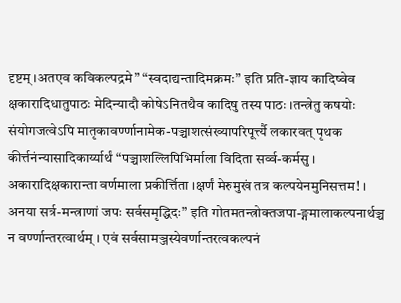दृष्टम् ।अतएव कविकल्पद्रमे” “स्वदाद्यन्तादिमक्रमः” इति प्रति-ज्ञाय कादिष्वेव क्षकारादिधातुपाठः मेदिन्यादौ कोषेऽनितथैव कादिषु तस्य पाठः ।तन्त्रेतु कषयोः संयोगजत्वेऽपि मातृकावर्ण्णानामेक-पञ्चाशत्संख्यापरिपूर्त्त्यै लकारवत् पृथक कीर्त्तनंन्यासादिकार्य्यार्थं “पञ्चाशल्लिपिभिर्माला विदिता सर्व्व-कर्मसु । अकारादिक्षकारान्ता वर्णमाला प्रकीर्त्तिता ।क्षर्णं मेरुमुखं तत्र कल्पयेनमुनिसत्तम! । अनया सर्त्र-मन्त्राणां जपः सर्वसमृद्धिदः” इति गोतमतन्त्रोक्तजपा-ङ्गमालाकल्पनार्थञ्च न वर्ण्णान्तरत्वार्थम् । एवं सर्वसामञ्जस्येवर्णान्तरत्वकल्पनं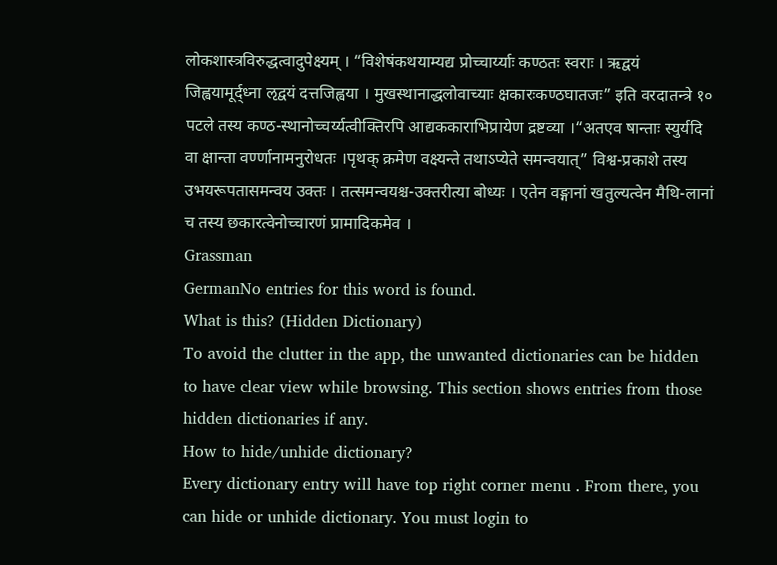लोकशास्त्रविरुद्धत्वादुपेक्ष्यम् । “विशेषंकथयाम्यद्य प्रोच्चार्य्याः कण्ठतः स्वराः । ऋद्वयं जिह्वयामूर्द्ध्ना ऌद्वयं दत्तजिह्वया । मुखस्थानाद्धलोवाच्याः क्षकारःकण्ठघातजः” इति वरदातन्त्रे १० पटले तस्य कण्ठ-स्थानोच्चर्य्यत्वीक्तिरपि आद्यककाराभिप्रायेण द्रष्टव्या ।“अतएव षान्ताः स्युर्यदि वा क्षान्ता वर्ण्णानामनुरोधतः ।पृथक् क्रमेण वक्ष्यन्ते तथाऽप्येते समन्वयात्” विश्व-प्रकाशे तस्य उभयरूपतासमन्वय उक्तः । तत्समन्वयश्च-उक्तरीत्या बोध्यः । एतेन वङ्गानां खतुल्यत्वेन मैथि-लानां च तस्य छकारत्वेनोच्चारणं प्रामादिकमेव ।
Grassman
GermanNo entries for this word is found.
What is this? (Hidden Dictionary)
To avoid the clutter in the app, the unwanted dictionaries can be hidden to have clear view while browsing. This section shows entries from those hidden dictionaries if any.
How to hide/unhide dictionary?
Every dictionary entry will have top right corner menu . From there, you can hide or unhide dictionary. You must login to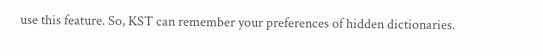use this feature. So, KST can remember your preferences of hidden dictionaries.